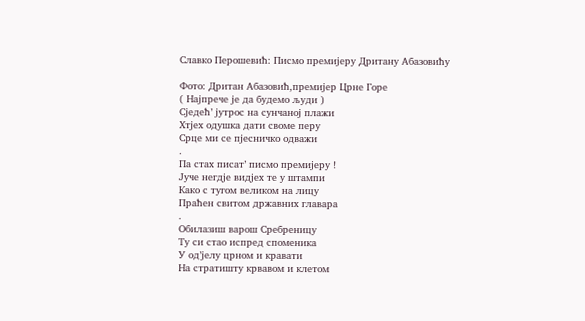Славко Перошевић: Писмо премијеру Дритану Абазовићу

Фото: Дритан Абазовић,премијер Црне Горе
( Најпрече је да будемо људи )
Сједећ’ јутрос на сунчаној плажи
Хтјех одушка дати своме перу
Срце ми се пјесничко одважи
.
Па стах писат’ писмо премијеру !
Јуче негдје видјех те у штампи
Како с тугом великом на лицу
Праћен свитом државних главара
.
Обилазиш варош Сребреницу
Ту си стао испред споменика
У од’јелу црном и кравати
На стратишту крвавом и клетом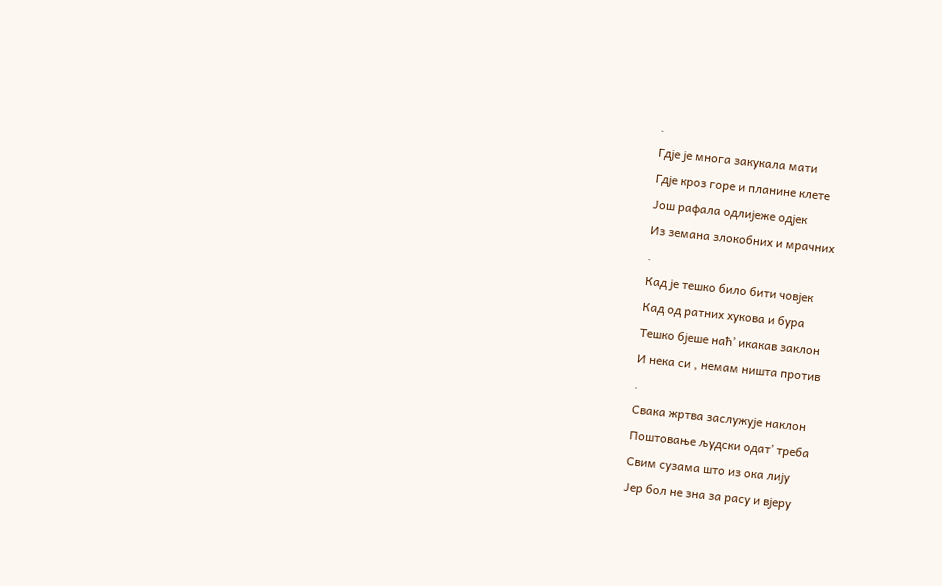.
Гдје је многа закукала мати
Гдје кроз горе и планине клете
Још рафала одлијеже одјек
Из земана злокобних и мрачних
.
Кад је тешко било бити човјек
Кад од ратних хукова и бура
Тешко бјеше наћ’ икакав заклон
И нека си , немам ништа против
.
Свака жртва заслужује наклон
Поштовање људски одат’ треба
Свим сузама што из ока лију
Јер бол не зна за расу и вјеру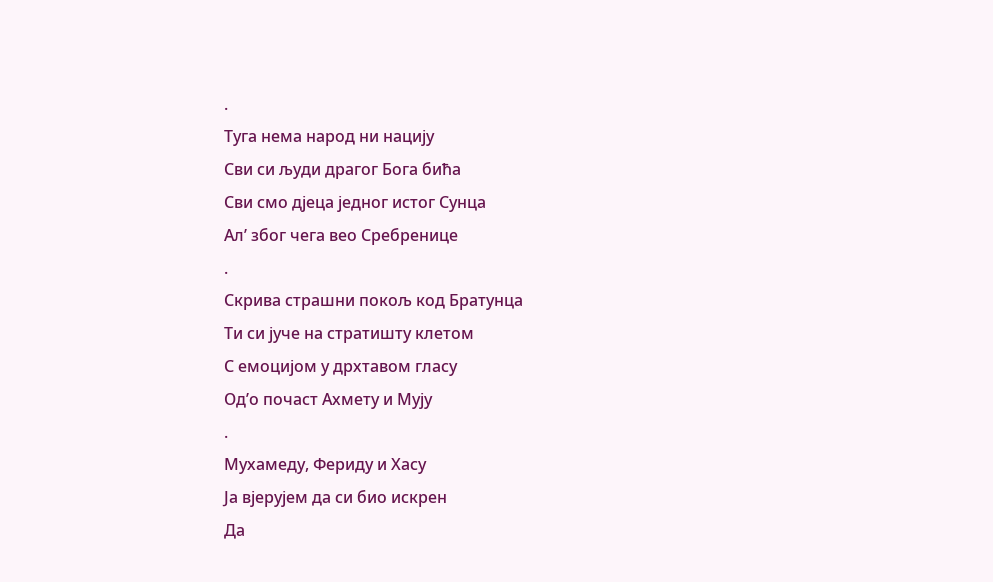.
Туга нема народ ни нацију
Сви си људи драгог Бога бића
Сви смо дјеца једног истог Сунца
Ал’ због чега вео Сребренице
.
Скрива страшни покољ код Братунца
Ти си јуче на стратишту клетом
С емоцијом у дрхтавом гласу
Од’о почаст Ахмету и Мују
.
Мухамеду, Фериду и Хасу
Ја вјерујем да си био искрен
Да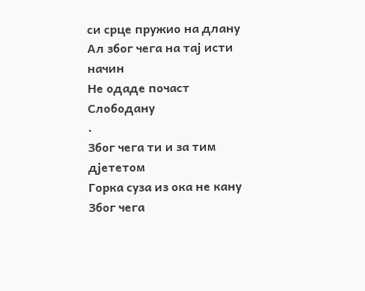си срце пружио на длану
Ал због чега на тај исти начин
Не одаде почаст Слободану
.
Због чега ти и за тим дјететом
Горка суза из ока не кану
Због чега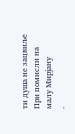ти душа не зацвиље
При помисли на малу Мирјану
.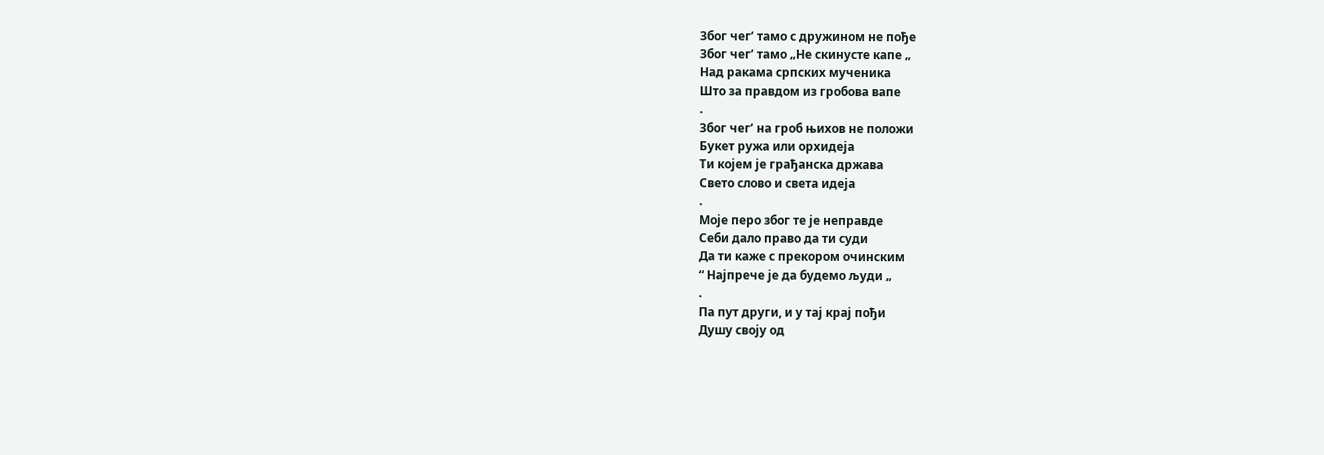Због чег’ тамо с дружином не пође
Због чег’ тамо „Не скинусте капе „
Над ракама српских мученика
Што за правдом из гробова вапе
.
Због чег’ на гроб њихов не положи
Букет ружа или орхидеја
Ти којем је грађанска држава
Свето слово и света идеја
.
Моје перо због те је неправде
Себи дало право да ти суди
Да ти каже с прекором очинским
“ Најпрече је да будемо људи „
.
Па пут други, и у тај крај пођи
Душу своју од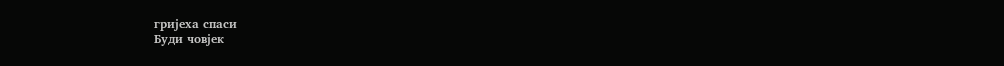гријеха спаси
Буди човјек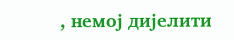, немој дијелити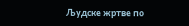Људске жртве по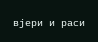вјери и раси